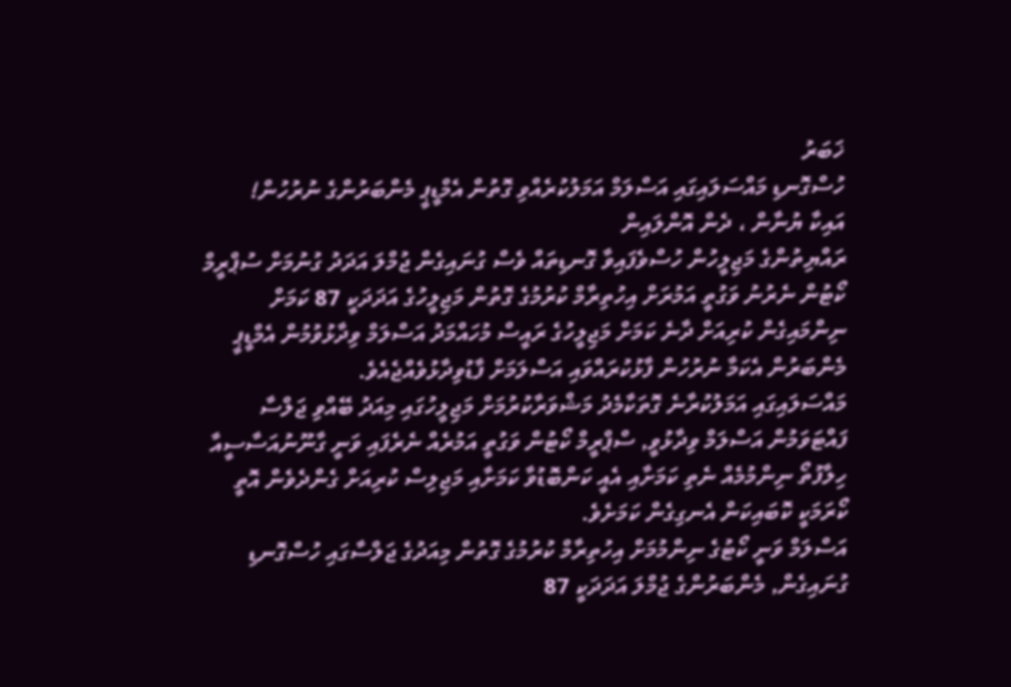ޚަބަރު
ހުސްގޮނޑި މައްސަލައިގައި އަސްލަމް އަމަލުކުރެއްވި ގޮތުން އެމްޑީޕީ މެންބަރުންގެ ނުރުހުން!
އައިކާ ޔުނާން ، ދެން އޮންލައިން
ރައްޔިތުންގެ މަޖިލީހުން ހުސްވެފައިވާ ގޮނޑިތައް ވެސް ގުނައިގެން ޖުމްލަ އަދަދު ގުނުމަށް ސުޕްރީމް ކޯޓުން ނެރުނު ވަގުތީ އަމުރަށް އިހުތިރާމް ކުރުމުގެ ގޮތުން މަޖިލީހުގެ އަދަދަކީ 87 ކަމަށް ނިންމައިގެން ކުރިއަށް ދާނެ ކަމަށް މަޖިލީހުގެ ރައީސް މުހައްމަދު އަސްލަމް ވިދާޅުވުމުން އެމްޑީޕީ މެންބަރުން އެކަމާ ނުރުހުން ފާޅުކުރައްވައި އަސްލަމަށް ފާޑުވިދާޅުވެއްޖެއެވެ.
މައްސަލައިގައި އަމަލުކުރާނެ ގޮތަކާމެދު މަޝްވަރާކުރުމަށް މަޖިލީހުގައި މިއަދު ބޭއްވި ޖަލްސާ ފައްޓަވަމުން އަސްލަމް ވިދާޅުވީ, ސްޕްރީމް ކޯޓުން ވަގުތީ އަމުރެއް ނެރެފައި ވަނީ ގާނޫނުއަސާސީއާ ހިލާފުތޯ ނިންމުމެއް ނެތި ކަމަށާއި އެއީ ކަންބޮޑުވާ ކަމަށާއި މަޖިލިސް ކުރިއަށް ގެންދެވެން އޮތީ ކޯރަމަކީ ކޮބައިކަން އެނގިގެން ކަމަށެވެ.
އަސްލަމް ވަނީ ކޯޓުގެ ނިންމުމަށް އިހުތިރާމް ކުރުމުގެ ގޮތުން މިއަދުގެ ޖަލްސާގައި ހުސްގޮނޑި ގުނައިގެން, މެންބަރުންގެ ޖުމްލަ އަދަދަކީ 87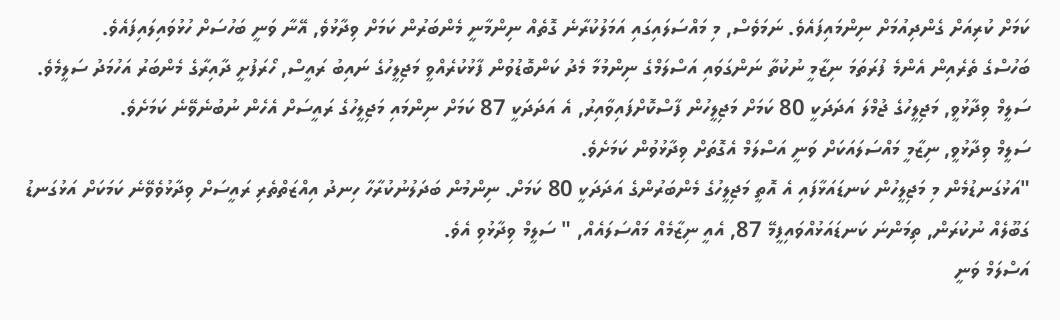ކަމަށް ކުރިއަށް ގެންދިއުމަށް ނިންމައިފައެވެ. ނަމަވެސް, މި މައްސަލައިގައި އަމަލުކުރާނެ ގޮތެއް ނިންމާނީ މެންބަރުން ކަމަށް ވިދާޅުވެ, އޭނާ ވަނީ ބަހުސަށް ހުޅުވައިލައިފައެވެ.
ބަހުސްގެ ތެރެއިން އެންމެ ފުރަތަމަ ނިޒާމީ ނުކުތާ ނަންގަވައި އަސްލަމްގެ ނިންމުމާ މެދު ކަންބޮޑުވުން ފާޅުކުރެއްވީ މަޖިލީހުގެ ނައިބު ރައީސް, ހޯރަފުށީ ދާއިރާގެ މެންބަރު އަހުމަދު ސަލީމެވެ. ސަލީމް ވިދާޅުވީ, މަޖިލީހުގެ ޖުމްލަ އަދަދަކީ 80 ކަމަށް މަޖިލީހުން ފާސްކޮށްފައިވާއިރު, އެ އަދަދަކީ 87 ކަމަށް ނިންމައި މަޖިލީހުގެ ރައީސަށް އެހެން ނުބުނެވޭނެ ކަމަށެވެ.
ސަލީމް ވިދާޅުވީ, ނިޒާމީ މައްސަލައަކަށް ވަނީ އަސްލަމް އެގޮތަށް ވިދާޅުވުން ކަމަށެވެ.
"އަޅުގަނޑުމެން މި މަޖިލީހުން ކަނޑައަޅާފައި އެ އޮތީ މަޖިލީހުގެ މެންބަރުންގެ އަދަދަކީ 80 ކަމަށް. ނިންމުން ބަދަލުނުކުރާހާ ހިނދު އިއްޒަތްތެރި ރައީސަށް ވިދާޅުވެވޭނެ ކަމަކަށް އަޅުގަނޑު ގަބޫލެއް ނުކުރަން, ތިމަންނަ ކަނޑައަޅުއްވައިފީމޭ 87, އެއީ ނިޒާމެއް މައްސަލައެއް, " ސަލީމް ވިދާޅުވި އެވެ.
އަސްލަމް ވަނީ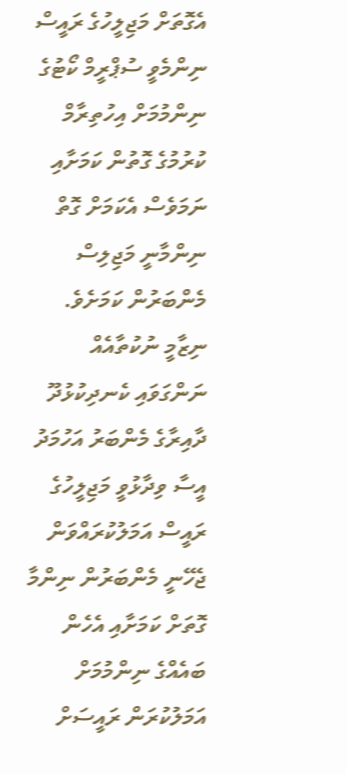އެގޮތަށް މަޖިލީހުގެ ރައީސް ނިންމެވީ ސުޕްރީމް ކޯޓުގެ ނިންމުމަށް އިހުތިރާމް ކުރުމުގެ ގޮތުން ކަމަށާއި ނަމަވެސް އެކަމަށް ގޮތް ނިންމާނީ މަޖިލިސް މެންބަރުން ކަމަށެވެ.
ނިޒާމީ ނުކުތާއެއް ނަންގަވައި ކެނދިކުޅުދޫ ދާއިރާގެ މެންބަރު އަހުމަދު އީސާ ވިދާޅުވީ މަޖިލީހުގެ ރައީސް އަމަލުކުރައްވަން ޖެހޭނީ މެންބަރުން ނިންމާ ގޮތަށް ކަމަށާއި އެހެން ބައެއްގެ ނިންމުމަށް އަމަލުކުރަން ރައީސަށް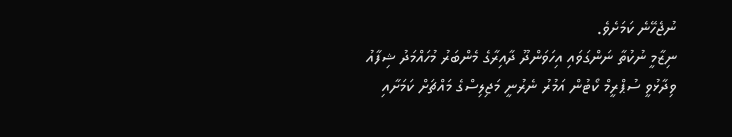ނުޖެހޭނެ ކަމަށެވެ.
ނިޒާމީ ނުކުތާ ނަންގަވައި އިހަވަންދޫ ދާއިރާގެ މެންބަރު މުހައްމަދު ޝިފާއު ވިދާޅުވީ ސުޕްރީމް ކޯޓުން އަމުރު ނެރުނީ މަޖިލިސްގެ މައްޗަށް ކަމަށާއި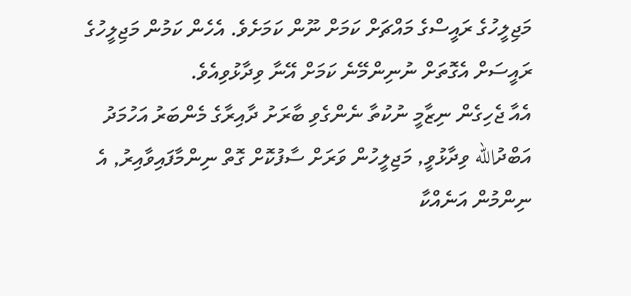މަޖިލީހުގެ ރައީސްގެ މައްޗަށް ކަމަށް ނޫން ކަމަށެވެ. އެހެން ކަމުން މަޖިލީހުގެ ރައީސަށް އެގޮތަށް ނުނިންމޭނެ ކަމަށް އޭނާ ވިދާޅުވިއެވެ.
އެއާ ޖެހިގެން ނިޒާމީ ނުކުތާ ނެންގެވި ބާރަށު ދާއިރާގެ މެންބަރު އަހުމަދު އަބްދުالله ވިދާޅުވީ, މަޖިލީހުން ވަރަށް ސާފުކޮށް ގޮތް ނިންމާފައިވާއިރު, އެ ނިންމުން އަނެއްކާ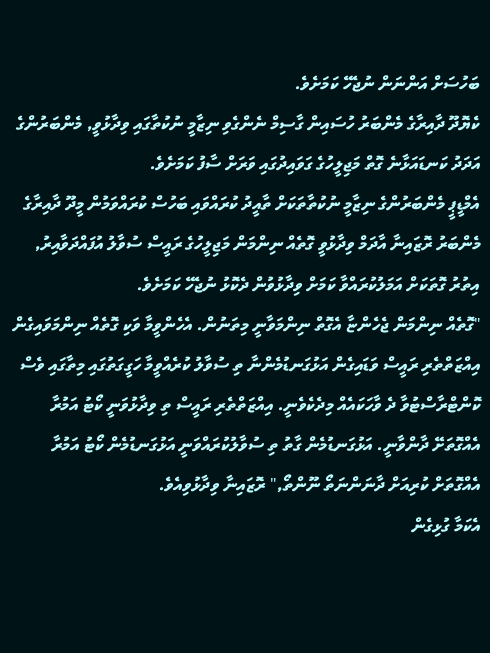ބަހުސަށް އަންނަން ނުޖެހޭ ކަމަށެވެ.
ކެޔޮދޫ ދާއިރާގެ މެންބަރު ހުސައިން ގާސިމް ނެންގެވި ނިޒާމީ ނުކުތާގައި ވިދާޅުވީ, މެންބަރުންގެ އަދަދު ކަނޑައަޅާނެ ގޮތް މަޖިލީހުގެ ގަވައިދުގައި ވަރަށް ސާފު ކަމަށެވެ.
އެމްޑީޕީ މެންބަރުންގެ ނިޒާމީ ނުކުތާތަކަށް ތާއީދު ކުރައްވައި ބަހުސް ކުރައްވަމުން މީދޫ ދާއިރާގެ މެންބަރު ރޮޒައިނާ އާދަމް ވިދާޅުވީ ގޮތެއް ނިންމަން މަޖިލީހުގެ ރައީސް ސުވާލު އުފައްދަވާއިރު, އިތުރު ގޮތަކަށް އަމަލުކުރައްވާ ކަމަށް ވިދާޅުވުން ދެކޮޅު ނުޖެހޭ ކަމަށެވެ.
"ގޮތެއް ނިންމަން ޖެހެންޏާ އެގޮތް ނިންމަވާނީ މިތަނުން. އެހެންވީމާ ވަކި ގޮތެއް ނިންމަވައިގެން އިއްޒަތްތެރި ރައީސް ވަޑައިގެން އަޅުގަނޑުމެންނާ ތި ސުވާލު ކުރެއްވީމާ ހަގީގަތުގައި މިތާގައި ވެސް ކޮންޓްރާސްޓުވާ ދެ ވާހަކައެއް މިދެކެވެނީ. އިއްޒަތްތެރި ރައީސް ތި ވިދާޅުވަނީ ކޯޓު އަމުރާ އެއްގޮތަށޭ ދާންވާނީ. އަޅުގަނޑުމެން ގާތު ތި ސުވާލުކުރައްވަނީ އަޅުގަނޑުމެން ކޯޓު އަމުރާ އެއްގޮތަށް ކުރިއަށް ދާނަންނަތޯ ނޫންތޯ," ރޮޒައިނާ ވިދާޅުވިއެވެ.
އެކަމާ ގުޅިގެން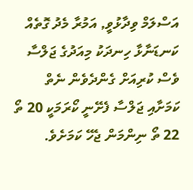އަސްލަމް ވިދާޅުވީ, އަމުރާ މެދު ގޮތެއް ކަނޑަނާޅާ ހިނދަކު މިއަދުގެ ޖަލްސާ ވެސް ކުރިއަށް ގެންދެވެން ނެތް ކަމަށާއި ޖަލްސާ ފެށޭނީ ކޯރަމަކީ 20 ތޯ 22 ތޯ ނިންމަން ޖެހޭ ކަމަށެވެ.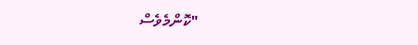"ކޮންމެވެސް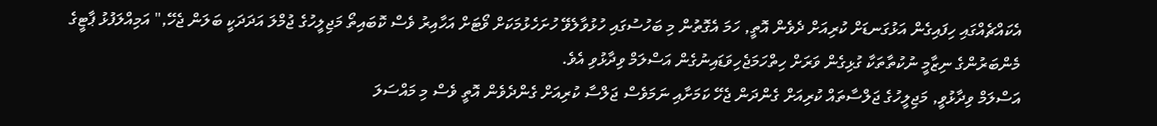އެކައްޗެއްގައި ހިފައިގެން އަޅުގަނޑަށް ކުރިއަށް ދެވެން އޮތީ, ހަމަ އެގޮތުން މި ބަހުސުގައި ހުޅުވާލެވޭ ހުށަހެޅުމަކަށް ވޯޓަށް އަހާއިރު ވެސް ކޮބައިތޯ މަޖިލީހުގެ ޖުމްލަ އަދަދަކީ ބަލަން ޖެހޭ," އަމިއްލަފުޅު ޕާޓީގެ މެންބަރުންގެ ނިޒާމީ ނުކުތާތަކާ ގުޅިގެން ވަރަށް ހިތްހަމަޖެހިވަޑައިނުގެން އަސްލަމް ވިދާޅުވި އެވެ.
އަސްލަމް ވިދާޅުވީ, މަޖިލީހުގެ ޖަލްސާތައް ކުރިއަށް ގެންދަން ޖެހޭ ކަމަށާއި ނަމަވެސް ޖަލްސާ ކުރިއަށް ގެންދެވެން އޮތީ ވެސް މި މައްސަލަ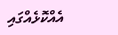އެއްކޮޅެއްގައި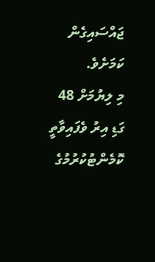ޖައްސައިގެން ކަމަށެވެ.
މި ލިޔުމަށް 48 ގަޑި އިރު ވެފައިވާތީ ކޮމެންޓުކުރުމުގެ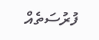ފުރުސަތެއް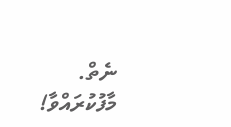ނެތް. މާފުކުރައްވާ!